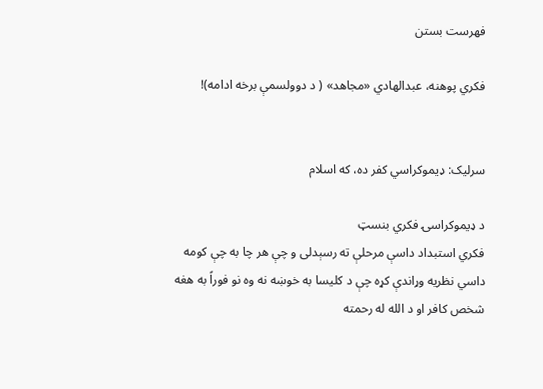فهرست بستن

فکري پوهنه، عبدالهادي «مجاهد» ( د دوولسمې برخه ادامه)!


سرلیک: ډیموکراسي کفر ده، که اسلام

د ډیموکراسۍ فکري بنسټ
فكري استبداد داسې مرحلې ته رسېدلی و چې هر چا به چې کومه داسي نظريه وړاندې کړه چې د کلیسا به خوښه نه وه نو فوراً به هغه شخص کافر او د الله له رحمته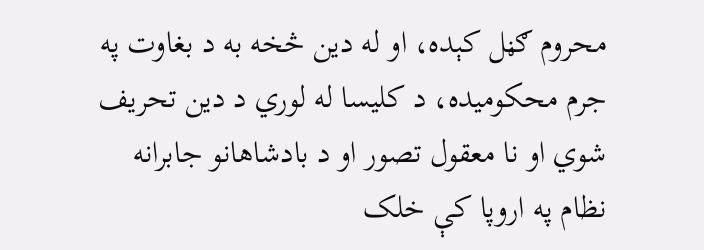محروم ګڼل کېده، او له دین څخه به د بغاوت په جرم محکومیده، د كليسا له لوري د دين تحريف شوي او نا معقول تصور او د بادشاهانو جابرانه نظام په اروپا کې خلک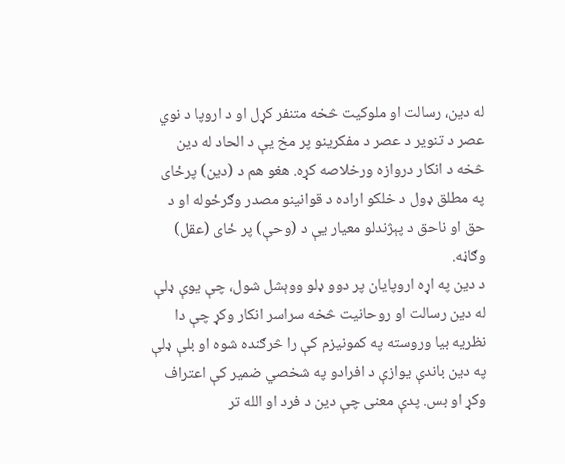له دین، رسالت او ملوکیت څخه متنفر کړل او د اروپا د نوي عصر د تنویر د عصر د مفکرینو پر مخ يې د الحاد له دین څخه د انکار دروازه ورخلاصه کړه. هغو هم د (دین) پرځای په مطلق ډول د خلکو اراده د قوانینو مصدر وګرځوله او د حق او ناحق د پېژندلو معيار يې د (وحې) پر ځای (عقل) وګاڼه.
د دین په اړه اروپایان پر دوو ډلو ووېشل شول، چې یوې ډلې له دين رسالت او روحانیت څخه سراسر انکار وکړ چې دا نظریه بیا وروسته په کمونیزم کې را څرګنده شوه او بلې ډلې په دين باندې يوازې د افرادو په شخصي ضمير کې اعتراف وکړ او بس. پدې معنی چې دین د فرد او الله تر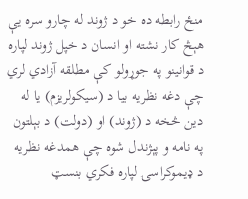منځ رابطه ده خو د ژوند له چارو سره يې هېڅ کار نشته او انسان د خپل ژوند لپاره د قوانینو په جوړولو کې مطلقه آزادي لري چې دغه نظريه بيا د (سیکولریزم) يا له دین څخه د (ژوند) او (دولت) د بېلتون په نامه و پېژندل شوه چې همدغه نظریه د ډیموکراسۍ لپاره فكري بنسټ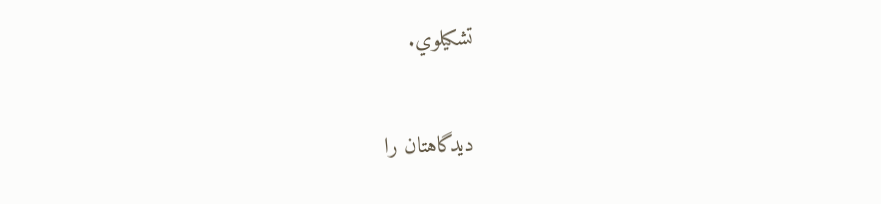تشكيلوي.

دیدگاهتان را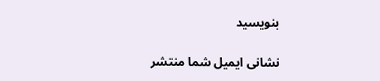بنویسید

نشانی ایمیل شما منتشر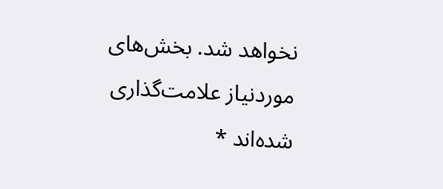نخواهد شد. بخش‌های موردنیاز علامت‌گذاری شده‌اند *